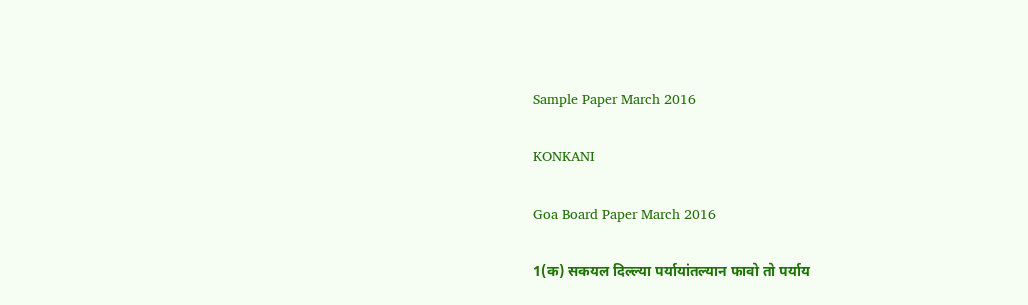Sample Paper March 2016

KONKANI

Goa Board Paper March 2016

1(क) सकयल दिल्ल्या पर्यायांतल्यान फावो तो पर्याय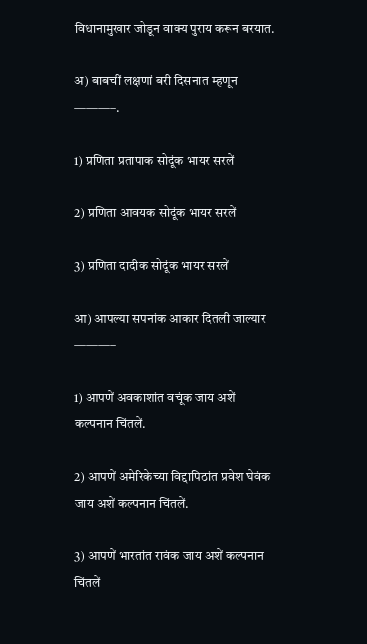विधानामुखार जोडून वाक्य पुराय करून बरयात.

अ) बाबचीं लक्षणां बरी दिसनात म्हणून ———–.

1) प्रणिता प्रतापाक सोदूंक भायर सरलें

2) प्रणिता आवयक सोदूंक भायर सरलें

3) प्रणिता दादीक सोदूंक भायर सरलें

आ) आपल्या सपनांक आकार दितली जाल्यार ———–

1) आपणें अवकाशांत वचूंक जाय अशें कल्पनान चिंतलें.

2) आपणें अमेरिकेच्या विद्दापिठांत प्रवेश घेवंक जाय अशें कल्पनान चिंतलें.

3) आपणें भारतांत रावंक जाय अशें कल्पनान चिंतलें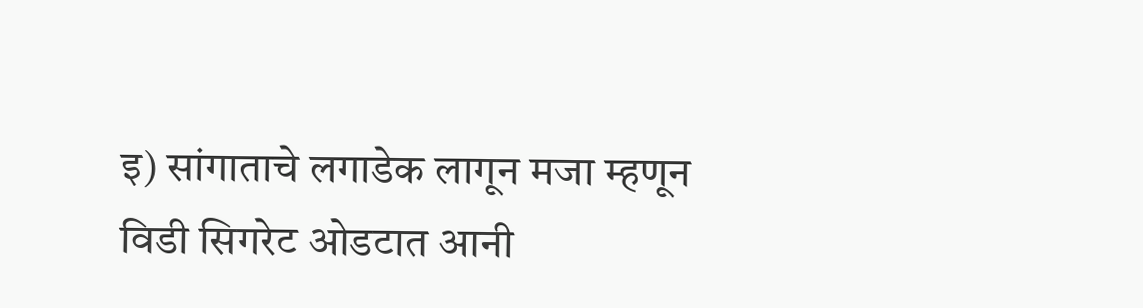इ) सांगाताचे लगाडेक लागून मजा म्हणून विडी सिगरेट ओडटात आनी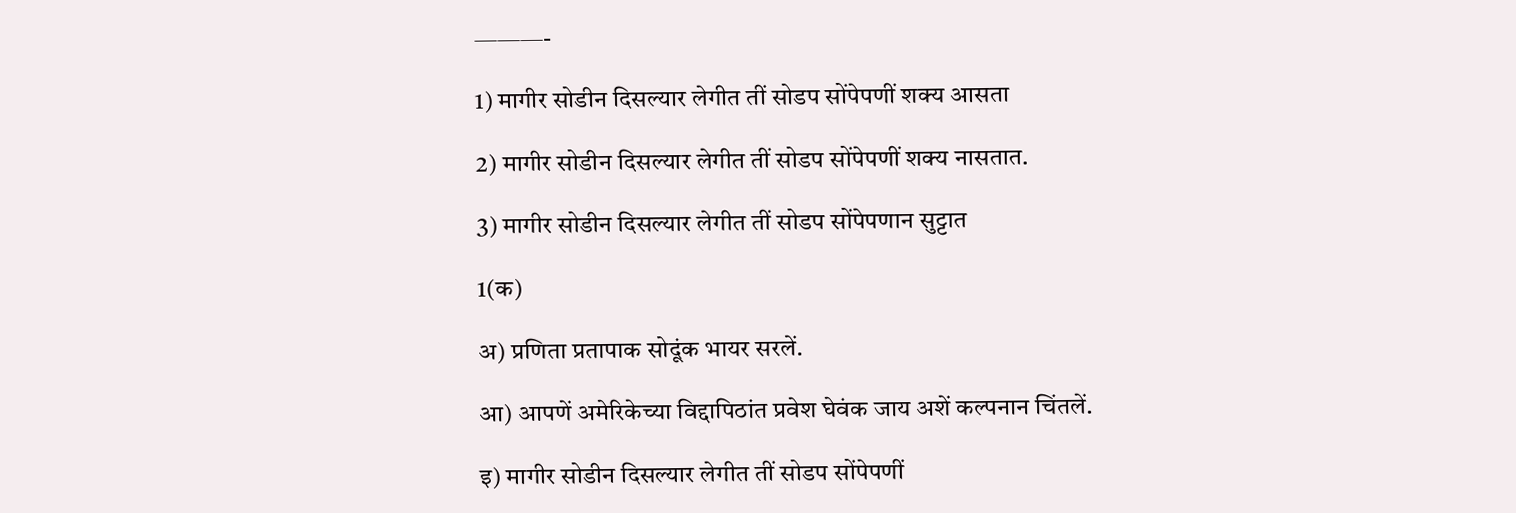———-

1) मागीर सोडीन दिसल्यार लेगीत तीं सोडप सोंपेपणीं शक्य आसता

2) मागीर सोडीन दिसल्यार लेगीत तीं सोडप सोंपेपणीं शक्य नासतात.

3) मागीर सोडीन दिसल्यार लेगीत तीं सोडप सोंपेपणान सुट्टात

1(क)

अ) प्रणिता प्रतापाक सोदूंक भायर सरलें.

आ) आपणें अमेरिकेच्या विद्दापिठांत प्रवेश घेवंक जाय अशें कल्पनान चिंतलें.

इ) मागीर सोडीन दिसल्यार लेगीत तीं सोडप सोंपेपणीं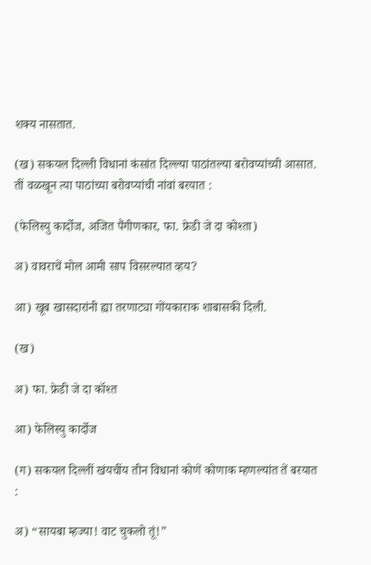शक्य नासतात.

(ख) सकयल दिल्ली विधानां कंसांत दिल्ल्या पाठांतल्या बरोवप्यांच्यी आसात. तीं वळखून त्या पाठांच्या बरोवप्यांची नांवां बरयात :

(फेलिस्यु कार्दोज, अजित पैंगीणकार, फा. फ्रेडी जे दा कोश्ता)

अ) वावराचें मोल आमी साप विसरल्यात व्हय?

आ) खूब खासदारांनी ह्या तरणाट्या गोंयकाराक शाबासकी दिली.

(ख)

अ) फा. फ्रेडी जे दा कॉश्त

आ) फेलिस्यु कार्दोज

(ग) सकयल दिल्लीं खंयचींय तीन विधानां कोणें कोणाक म्हणल्यांत तें बरयात :

अ) “सायबा म्हज्या! वाट चुकलो तूं!”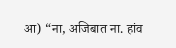आ) “ना, अजिबात ना. हांव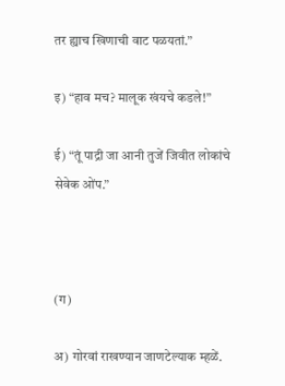तर ह्याच खिणाची वाट पळयतां.”

इ) “हाव मच? मालूक खंयचे कडले!”

ई) “तूं पाद्री जा आनी तुजें जिवीत लोकांचे सेवेक ओंप.”



(ग)

अ) गोरवां राखण्यान जाणटेल्याक म्हळें.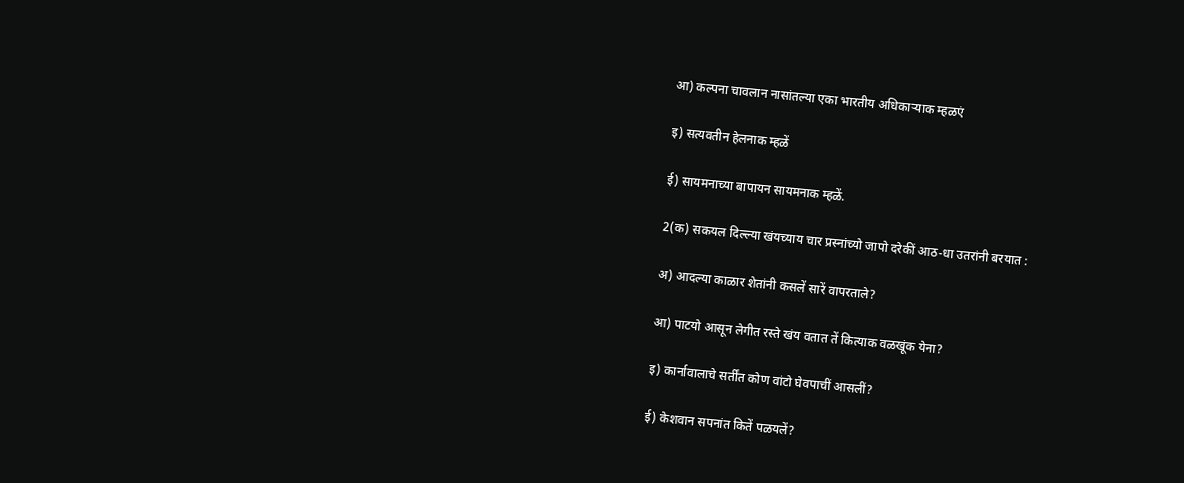आ) कल्पना चावलान नासांतल्या एका भारतीय अधिकाऱ्याक म्हळएं

इ) सत्यवतीन हेलनाक म्हळें

ई) सायमनाच्या बापायन सायमनाक म्हळें.

2(क) सकयल दिल्ल्या खंयच्याय चार प्रस्नांच्यो जापो दरेकीं आठ-धा उतरांनी बरयात :

अ) आदल्या काळार शेतांनी कसलें सारें वापरताले?

आ) पाटयो आसून लेगीत रस्ते खंय वतात तें कित्याक वळखूंक येना?

इ) कार्नावालाचे सर्तींत कोण वांटो घेवपाचीं आसलीं?

ई) केशवान सपनांत कितें पळयलें?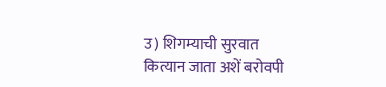उ) शिगम्याची सुरवात कित्यान जाता अशें बरोवपी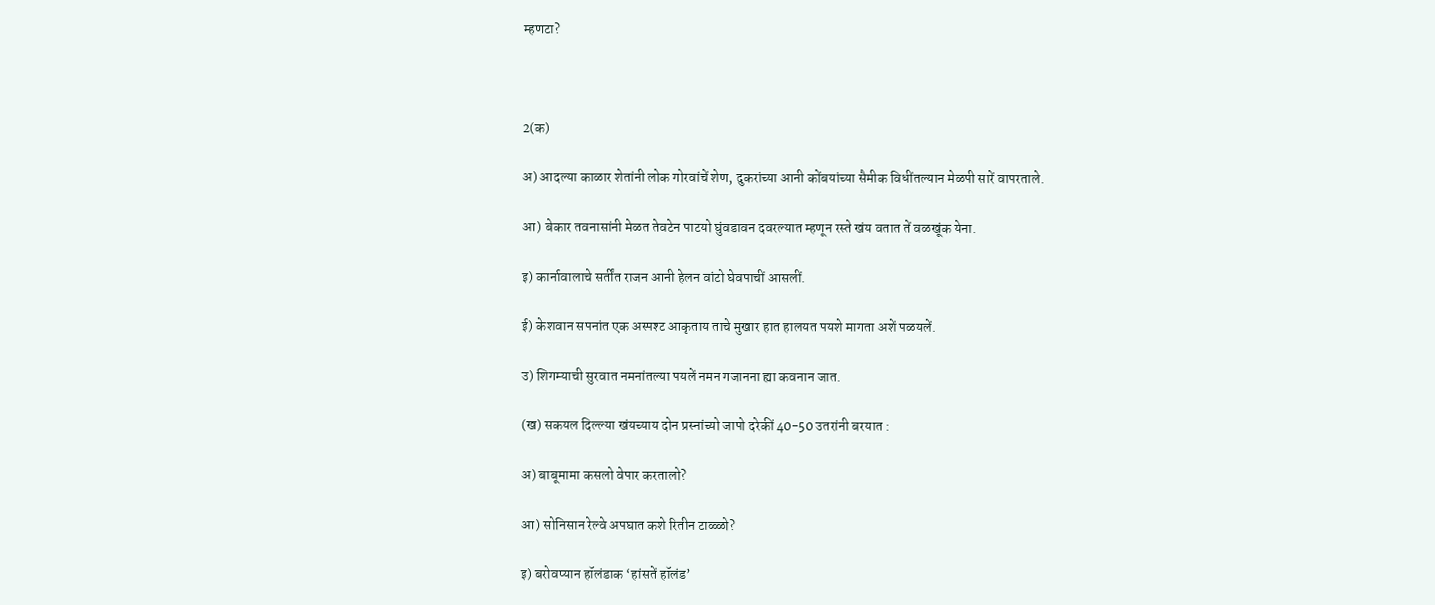म्हणटा?



2(क)

अ) आदल्या काळार शेतांनी लोक गोरवांचें शेण, दुकरांच्या आनी कोंबयांच्या सैमीक विधींतल्यान मेळपी सारें वापरताले.

आ) बेकार तवनासांनी मेळत तेवटेन पाटयो घुंवडावन दवरल्यात म्हणून रस्ते खंय वतात तें वळखूंक येना.

इ) कार्नावालाचे सर्तींत राजन आनी हेलन वांटो घेवपाचीं आसलीं.

ई) केशवान सपनांत एक अस्पश्ट आकृताय ताचे मुखार हात हालयत पयशे मागता अशें पळयलें.

उ) शिगम्याची सुरवात नमनांतल्या पयलें नमन गजानना ह्या कवनान जात.

(ख) सकयल दिल्ल्या खंयच्याय दोन प्रस्नांच्यो जापो दरेकीं 40-50 उतरांनी बरयात :

अ) बाबूमामा कसलो वेपार करतालो?

आ) सोनिसान रेल्वे अपघात कशे रितीन टाळ्ळो?

इ) बरोवप्यान हॉलंडाक ‘हांसतें हॉलंड’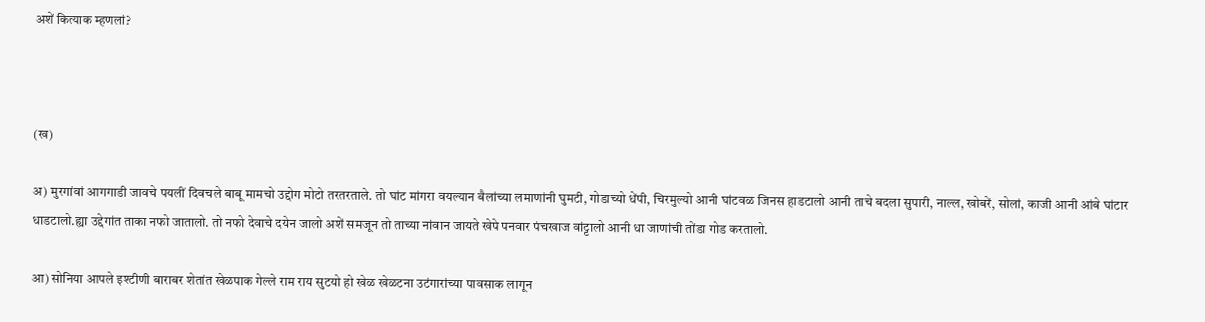अशें कित्याक म्हणलां?



(ख)

अ) मुरगांवां आगगाडी जावचे पयलीं दिवचले बाबू मामचो उद्दोग मोटो तरतरताले. तो घांट मांगरा वयल्यान बैलांच्या लमाणांनी घुमटी, गोडाच्यो धेंपी, चिरमुल्यो आनी घांटवळ जिनस हाडटालो आनी ताचे बदला सुपारी, नाल्ल, खोबरें, सोलां, काजी आनी आंबे घांटार धाडटालो.ह्या उद्देगांत ताका नफो जातालो. तो नफो देवाचे दयेन जालो अशें समजून तो ताच्या नांवान जायते खेपे पनवार पंचखाज वांट्टालो आनी धा जाणांची तोंडा गोड करतालो.

आ) सोनिया आपले इश्टीणी बाराबर शेतांत खेळपाक गेल्ले राम राय सुटयो हो खेळ खेळटना उटंगारांच्या पावसाक लागून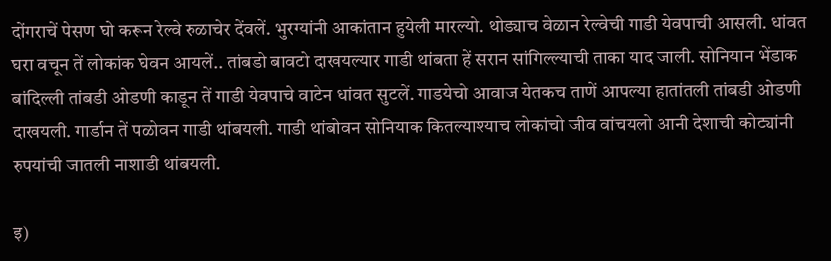दोंगराचें पेसण घो करून रेल्वे रुळाचेर देंवलें. भुरग्यांनी आकांतान हुयेली मारल्यो. थोड्याच वेळान रेल्वेची गाडी येवपाची आसली. धांवत घरा वचून तें लोकांक घेवन आयलें.. तांबडो बावटो दाखयल्यार गाडी थांबता हें सरान सांगिल्ल्याची ताका याद जाली. सोनियान भेंडाक बांदिल्ली तांबडी ओडणी काडून तें गाडी येवपाचे वाटेन धांवत सुटलें. गाडयेचो आवाज येतकच ताणें आपल्या हातांतली तांबडी ओडणी दाखयली. गार्डान तें पळोवन गाडी थांबयली. गाडी थांबोवन सोनियाक कितल्याश्याच लोकांचो जीव वांचयलो आनी देशाची कोट्यांनी रुपयांची जातली नाशाडी थांबयली.

इ)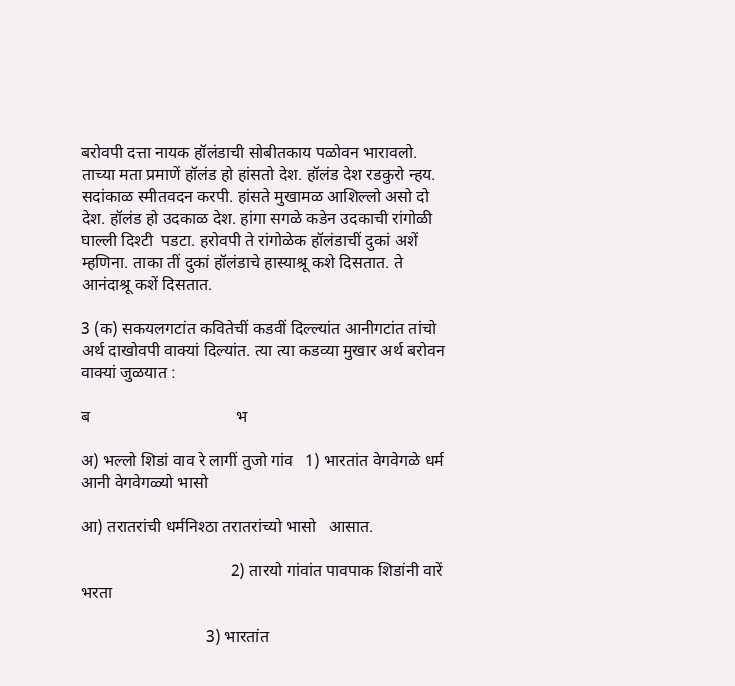बरोवपी दत्ता नायक हॉलंडाची सोबीतकाय पळोवन भारावलो. ताच्या मता प्रमाणें हॉलंड हो हांसतो देश. हॉलंड देश रडकुरो न्हय. सदांकाळ स्मीतवदन करपी. हांसते मुखामळ आशिल्लो असो दो देश. हॉलंड हो उदकाळ देश. हांगा सगळे कडेन उदकाची रांगोळी घाल्ली दिश्टी  पडटा. हरोवपी ते रांगोळेक हॉलंडाचीं दुकां अशें म्हणिना. ताका तीं दुकां हॉलंडाचे हास्याश्रू कशे दिसतात. ते आनंदाश्रू कशें दिसतात.

3 (क) सकयलगटांत कवितेचीं कडवीं दिल्ल्यांत आनीगटांत तांचो अर्थ दाखोवपी वाक्यां दिल्यांत. त्या त्या कडव्या मुखार अर्थ बरोवन वाक्यां जुळयात :

ब                                   भ

अ) भल्लो शिडां वाव रे लागीं तुजो गांव   1) भारतांत वेगवेगळे धर्म आनी वेगवेगळ्यो भासो

आ) तरातरांची धर्मनिश्ठा तरातरांच्यो भासो   आसात.

                                    2) तारयो गांवांत पावपाक शिडांनी वारें भरता

                              3) भारतांत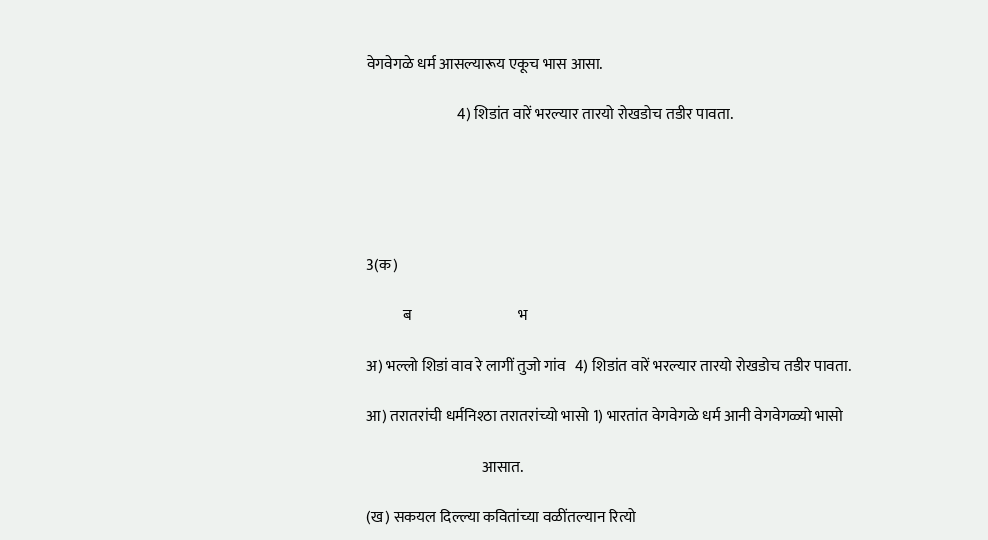वेगवेगळे धर्म आसल्यारूय एकूच भास आसा.

                              4) शिडांत वारें भरल्यार तारयो रोखडोच तडीर पावता.





3(क)

            ब                                   भ

अ) भल्लो शिडां वाव रे लागीं तुजो गांव   4) शिडांत वारें भरल्यार तारयो रोखडोच तडीर पावता.

आ) तरातरांची धर्मनिश्ठा तरातरांच्यो भासो 1) भारतांत वेगवेगळे धर्म आनी वेगवेगळ्यो भासो

                                      आसात.

(ख) सकयल दिल्ल्या कवितांच्या वळींतल्यान रित्यो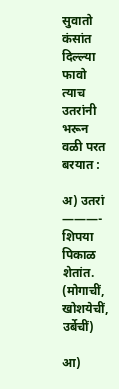सुवातो कंसांत दिल्ल्या फावो त्याच उतरांनी भरून वळी परत बरयात :

अ) उतरां ———- शिपया पिकाळ शेतांत. (मोगाचीं, खोशयेचीं, उर्बेचीं)

आ)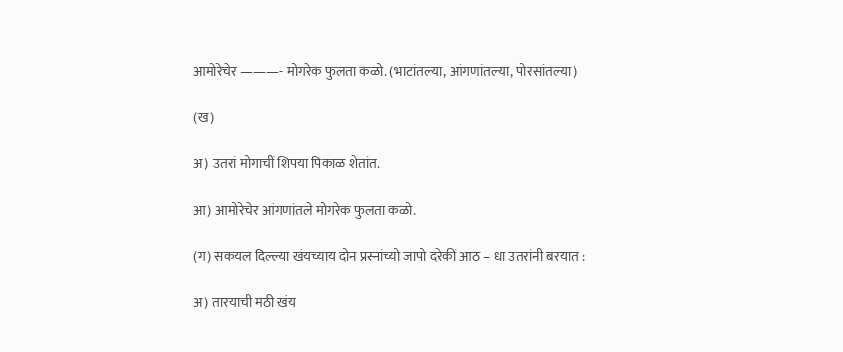आमोरेचेर ———- मोगरेक फुलता कळो. (भाटांतल्या, आंगणांतल्या, पोरसांतल्या)

(ख)

अ) उतरां मोगाचीं शिपया पिकाळ शेतांत.

आ) आमोरेचेर आंगणांतले मोगरेक फुलता कळो.

(ग) सकयल दिल्ल्या खंयच्याय दोन प्रस्नांच्यो जापो दरेकीं आठ – धा उतरांनी बरयात :

अ) तारयाची मठी खंय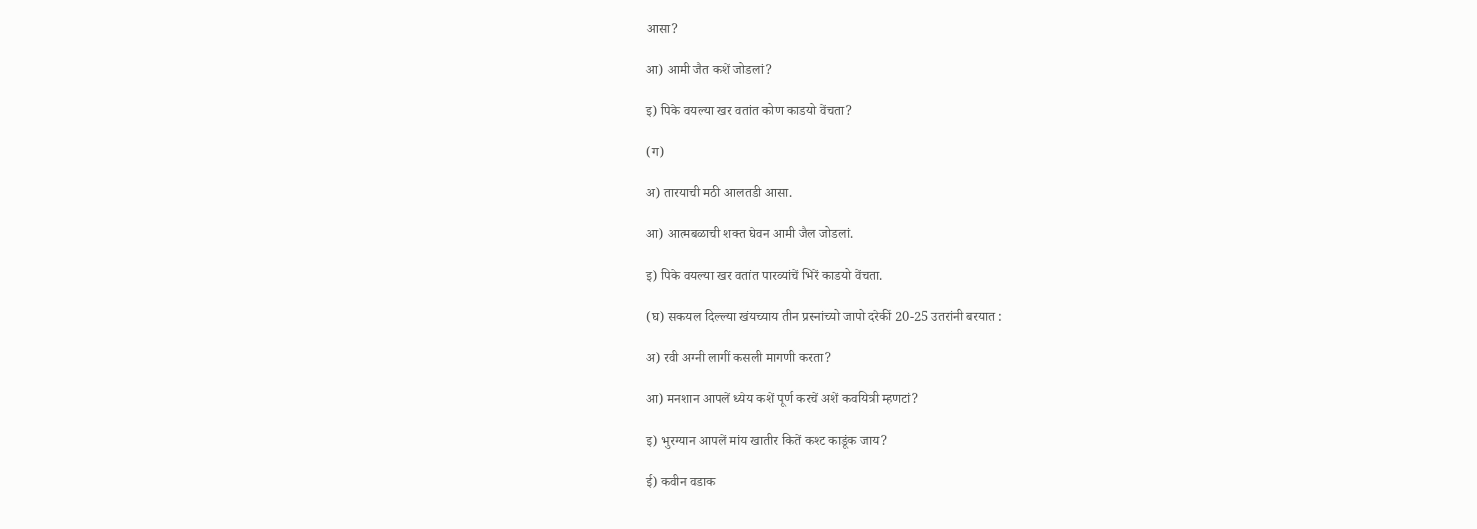आसा?

आ) आमी जैत कशें जोडलां?

इ) पिके वयल्या खर वतांत कोण काडयो वेंचता?

(ग)

अ) तारयाची मठी आलतडी आसा.

आ) आत्मबळाची शक्त घेवन आमी जैल जोडलां.

इ) पिके वयल्या खर वतांत पारव्यांचें भिरें काडयो वेंचता.

(घ) सकयल दिल्ल्या खंयच्याय तीन प्रस्नांच्यो जापो दरेकीं 20-25 उतरांनी बरयात :

अ) रवी अग्नी लागीं कसली मागणी करता?

आ) मनशान आपलें ध्येय कशें पूर्ण करचें अशें कवयित्री म्हणटां?

इ) भुरग्यान आपलें मांय खातीर कितें कश्ट काडूंक जाय?

ई) कवीन वडाक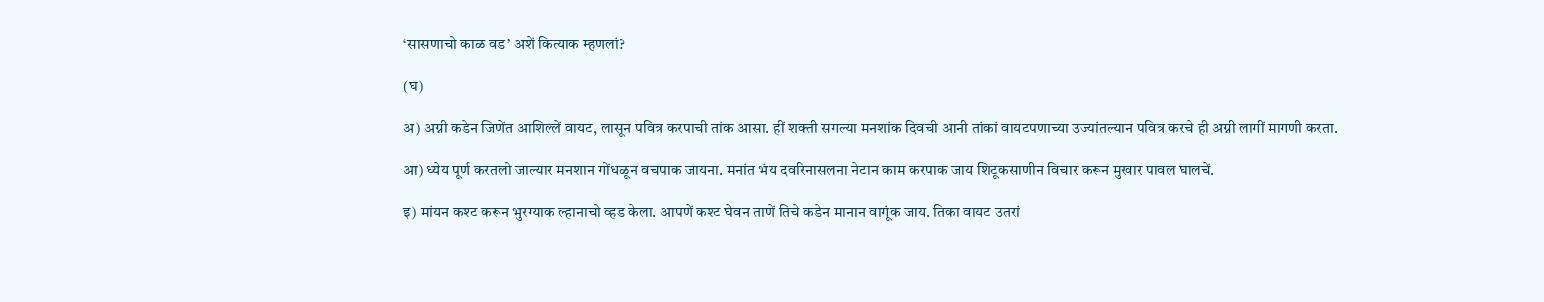‘सासणाचो काळ वड’ अशें कित्याक म्हणलां?

(घ)

अ) अग्नी कडेन जिणेंत आशिल्लें वायट, लासून पवित्र करपाची तांक आसा. हीं शक्ती सगल्या मनशांक दिवची आनी तांकां वायटपणाच्या उज्यांतल्यान पवित्र करचे ही अग्नी लागीं मागणी करता.

आ) ध्येय पूर्ण करतलो जाल्यार मनशान गोंधळून वचपाक जायना. मनांत भंय दवरिनासलना नेटान काम करपाक जाय शिटूकसाणीन विचार करून मुखार पावल घालचें.

इ) मांयन कश्ट करून भुरग्याक ल्हानाचो व्हड केला. आपणें कश्ट घेवन ताणें तिचे कडेन मानान वागूंक जाय. तिका वायट उतरां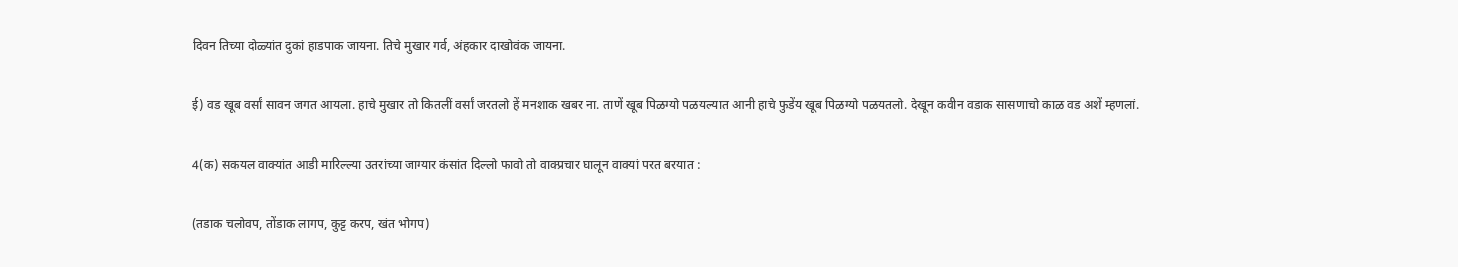दिवन तिच्या दोळ्यांत दुकां हाडपाक जायना. तिचे मुखार गर्व, अंहकार दाखोवंक जायना.

ई) वड खूब वर्सां सावन जगत आयला. हाचे मुखार तो कितलीं वर्सां जरतलो हें मनशाक खबर ना. ताणें खूब पिळग्यो पळयल्यात आनी हाचे फुडेंय खूब पिळग्यो पळयतलो. देखून कवीन वडाक सासणाचो काळ वड अशें म्हणलां.

4(क) सकयल वाक्यांत आडी मारिल्ल्या उतरांच्या जाग्यार कंसांत दिल्लो फावो तो वाक्प्रचार घालून वाक्यां परत बरयात :

(तडाक चलोवप, तोंडाक लागप, कुट्ट करप, खंत भोगप)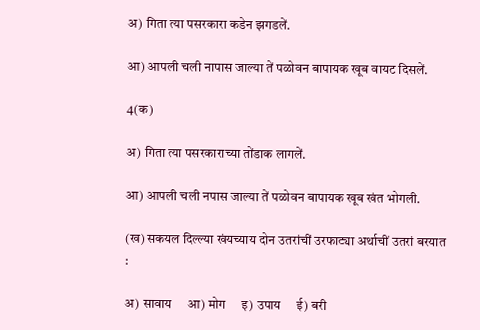अ) गिता त्या पसरकारा कडेन झगडलें.

आ) आपली चली नापास जाल्या तें पळोवन बापायक खूब वायट दिसलें.

4(क)

अ) गिता त्या पसरकाराच्या तोंडाक लागलें.

आ) आपली चली नपास जाल्या तें पळोवन बापायक खूब खंत भोगली.

(ख) सकयल दिल्ल्या खंयच्याय दोन उतरांचीं उरफाट्या अर्थाचीं उतरां बरयात  :

अ) सावाय     आ) मोग     इ) उपाय     ई) बरी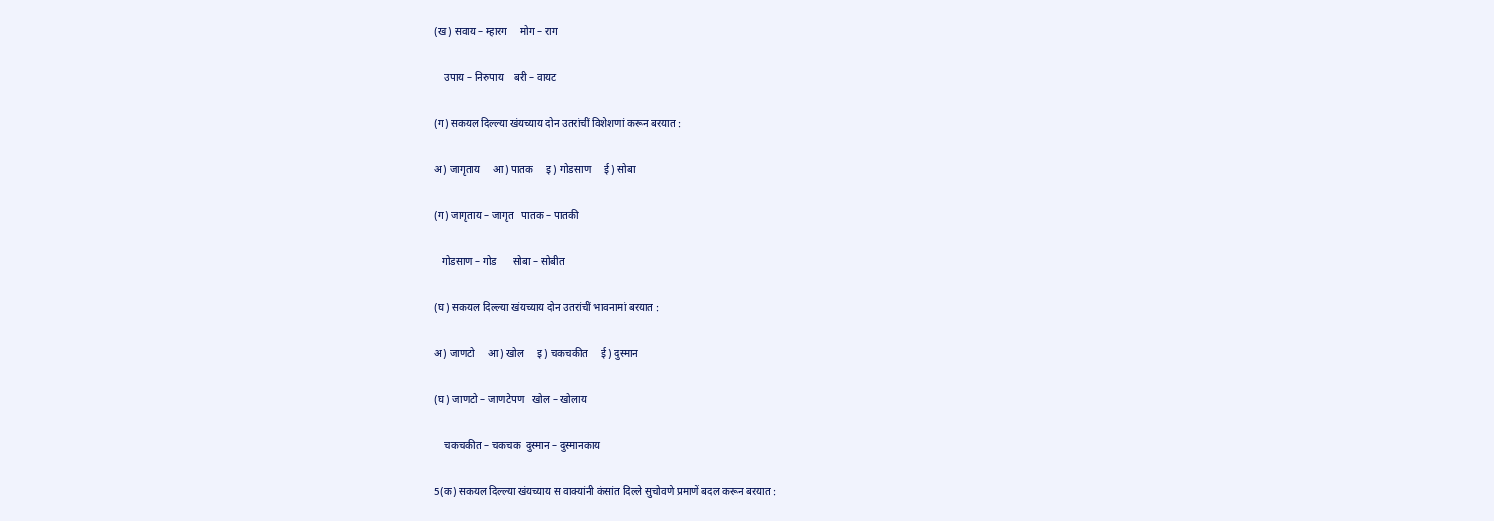(ख) सवाय – म्हारग     मोग – राग

    उपाय – निरुपाय    बरी – वायट

(ग) सकयल दिल्ल्या खंयच्याय दोन उतरांचीं विशेशणां करून बरयात :

अ) जागृताय     आ) पातक     इ) गोडसाण     ई) सोबा

(ग) जागृताय – जागृत   पातक – पातकी

   गोडसाण – गोड      सोबा – सोबीत

(घ) सकयल दिल्ल्या खंयच्याय दोन उतरांचीं भावनामां बरयात :

अ) जाणटो     आ) खोल     इ) चकचकीत     ई) दुस्मान

(घ) जाणटो – जाणटेपण   खोल – खोलाय

    चकचकीत – चकचक  दुस्मान – दुस्मानकाय

5(क) सकयल दिल्ल्या खंयच्याय स वाक्यांनी कंसांत दिल्ले सुचोवणे प्रमाणें बदल करून बरयात :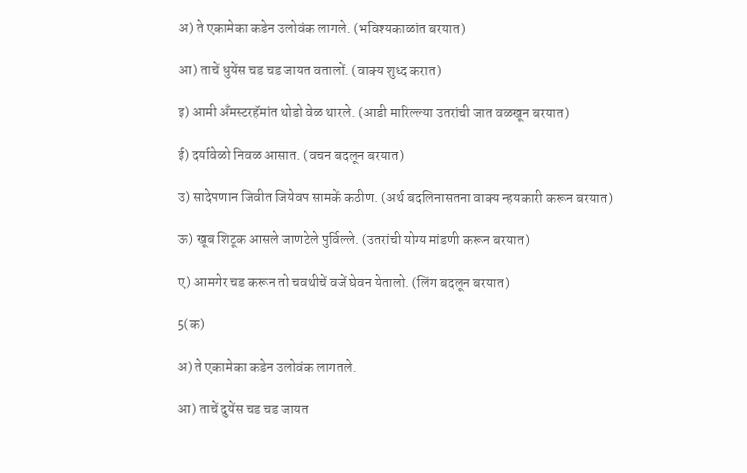अ) ते एकामेका कडेन उलोवंक लागले. (भविश्यकाळांत बरयात)

आ) ताचें धुयेंस चड चड जायत वतालों. (वाक्य शुध्द करात)

इ) आमी अँमस्टरहॅमांत थोडो वेळ थारले. (आडी मारिल्ल्या उतरांची जात वळखून बरयात)

ई) दर्यावेळो निवळ आसात. (वचन बदलून बरयात)

उ) सादेपणान जिवीत जियेवप सामकें कठीण. (अर्थ बदलिनासतना वाक्य न्हयकारी करून बरयात)

ऊ) खूब शिटूक आसले जाणटेले पुर्विल्ले. (उतरांची योग्य मांडणी करून बरयात)

ए) आमगेर चड करून तो चवथीचें वजें घेवन येतालो. (लिंग बदलून बरयात)

5(क)

अ) ते एकामेका कडेन उलोवंक लागतले.

आ) ताचें दुयेंस चड चड जायत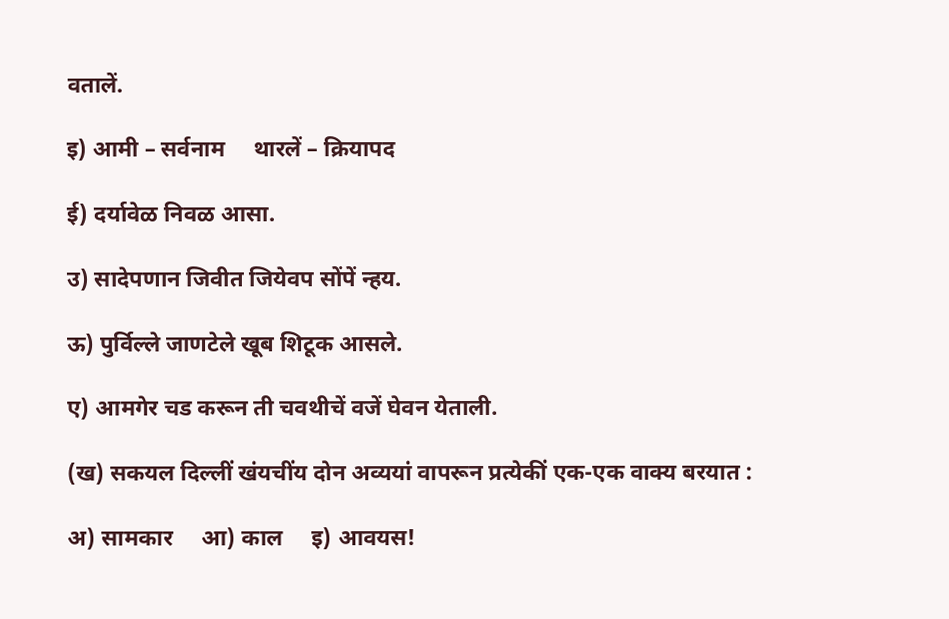वतालें.

इ) आमी – सर्वनाम     थारलें – क्रियापद

ई) दर्यावेळ निवळ आसा.

उ) सादेपणान जिवीत जियेवप सोंपें न्हय.

ऊ) पुर्विल्ले जाणटेले खूब शिटूक आसले.

ए) आमगेर चड करून ती चवथीचें वजें घेवन येताली.

(ख) सकयल दिल्लीं खंयचींय दोन अव्ययां वापरून प्रत्येकीं एक-एक वाक्य बरयात :

अ) सामकार     आ) काल     इ) आवयस!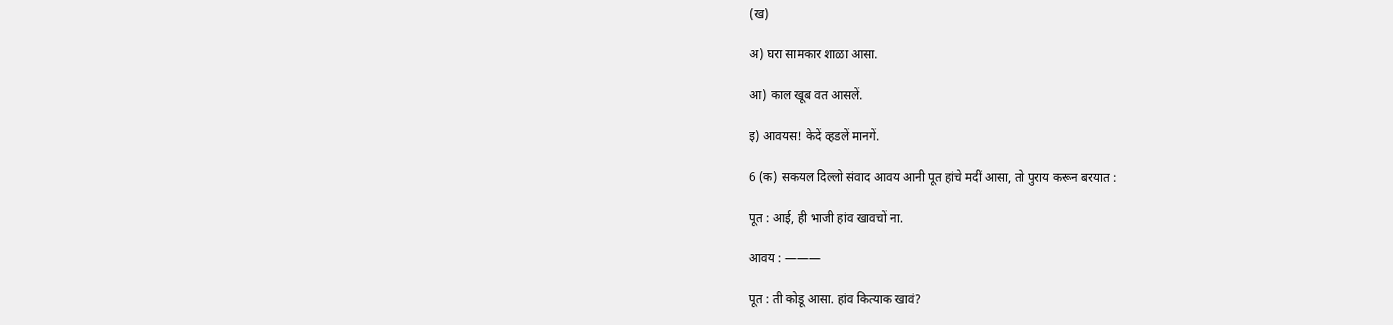(ख)

अ) घरा सामकार शाळा आसा.

आ) काल खूब वत आसलें.

इ) आवयस! केदें व्हडलें मानगें.

6 (क) सकयल दिल्लो संवाद आवय आनी पूत हांचे मदीं आसा, तो पुराय करून बरयात :

पूत : आई, ही भाजी हांव खावचों ना.

आवय : ———

पूत : ती कोडू आसा. हांव कित्याक खावं?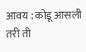आवय : कोडू आसली तरी ती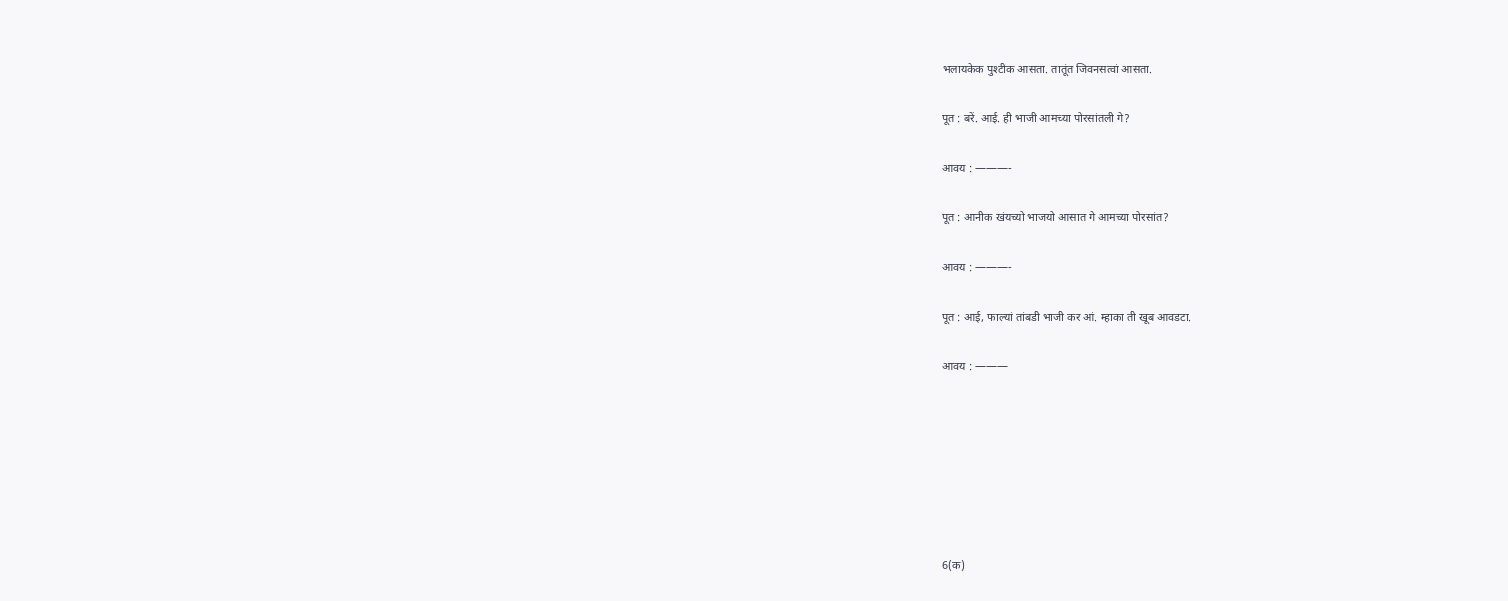भलायकेक पुश्टीक आसता. तातूंत जिवनसत्वां आसता.

पूत : बरें. आई. ही भाजी आमच्या पोरसांतली गे?

आवय : ———-

पूत : आनीक खंयच्यो भाजयो आसात गे आमच्या पोरसांत?

आवय : ———-

पूत : आई, फाल्यां तांबडी भाजी कर आं. म्हाका ती खूब आवडटा.

आवय : ———







6(क)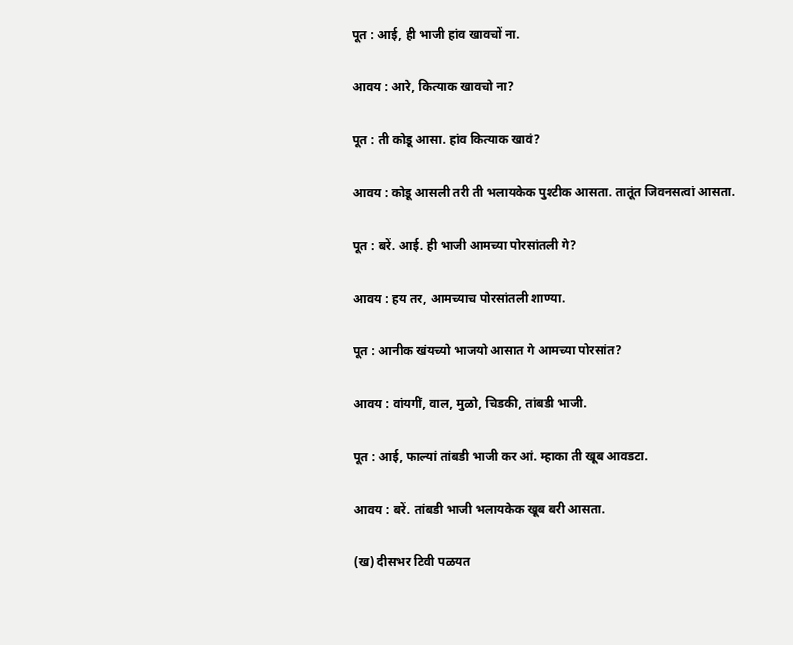पूत : आई, ही भाजी हांव खावचों ना.

आवय : आरे, कित्याक खावचो ना?

पूत : ती कोडू आसा. हांव कित्याक खावं?

आवय : कोडू आसली तरी ती भलायकेक पुश्टीक आसता. तातूंत जिवनसत्वां आसता.

पूत : बरें. आई. ही भाजी आमच्या पोरसांतली गे?

आवय : हय तर, आमच्याच पोरसांतली शाण्या.

पूत : आनीक खंयच्यो भाजयो आसात गे आमच्या पोरसांत?

आवय : वांयगीं, वाल, मुळो, चिडकी, तांबडी भाजी.

पूत : आई, फाल्यां तांबडी भाजी कर आं. म्हाका ती खूब आवडटा.

आवय : बरें. तांबडी भाजी भलायकेक खूब बरी आसता.

(ख) दीसभर टिवी पळयत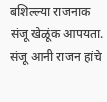बशिल्ल्या राजनाक संजू खेळूंक आपयता. संजू आनी राजन हांचे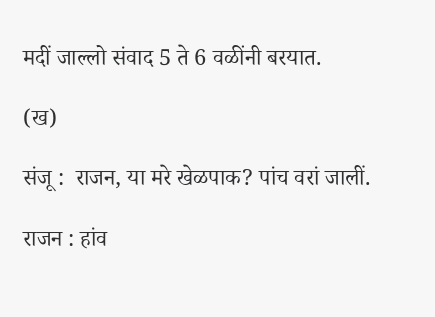मदीं जाल्लो संवाद 5 ते 6 वळींनी बरयात.

(ख)

संजू :  राजन, या मरे खेळपाक? पांच वरां जालीं.

राजन : हांव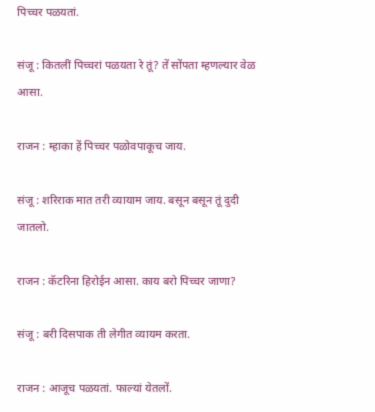पिच्चर पळयतां.

संजू : कितलीं पिच्चरां पळयता रे तूं? तें सोंपता म्हणल्यार वेळ आसा.

राजन : म्हाका हें पिच्चर पळोवपाकूच जाय.

संजू : शरिराक मात तरी व्यायाम जाय. बसून बसून तूं दुदी जातलो.

राजन : कॅटरिना हिरोईन आसा. काय बरो पिच्चर जाणा?

संजू : बरी दिसपाक ती लेगीत व्यायम करता.

राजन : आजूच पळयतां. फाल्यां येतलों.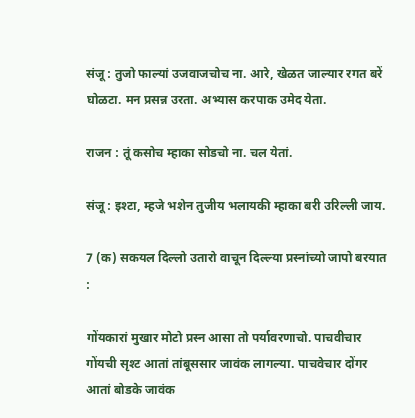संजू : तुजो फाल्यां उजवाजचोच ना. आरे, खेळत जाल्यार रगत बरें घोळटा. मन प्रसन्न उरता. अभ्यास करपाक उमेद येता.

राजन : तूं कसोच म्हाका सोडचो ना. चल येतां.

संजू : इश्टा, म्हजे भशेन तुजीय भलायकी म्हाका बरी उरिल्ली जाय.

7 (क) सकयल दिल्लो उतारो वाचून दिल्ल्या प्रस्नांच्यो जापो बरयात :

गोंयकारां मुखार मोटो प्रस्न आसा तो पर्यावरणाचो. पाचवीचार गोंयची सृश्ट आतां तांबूससार जावंक लागल्या. पाचवेचार दोंगर आतां बोडके जावंक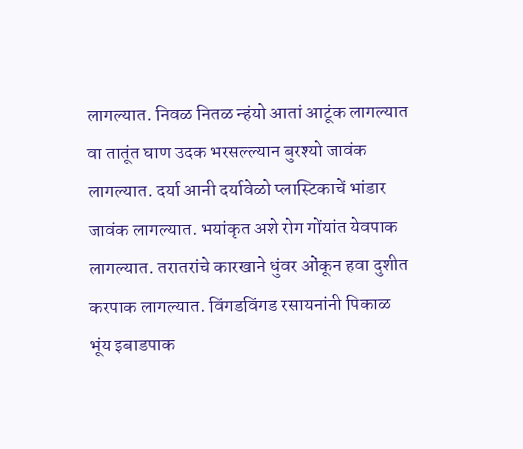लागल्यात. निवळ नितळ न्हंयो आतां आटूंक लागल्यात वा तातूंत घाण उदक भरसल्ल्यान बुरश्यो जावंक लागल्यात. दर्या आनी दर्यावेळो प्लास्टिकाचें भांडार जावंक लागल्यात. भयांकृत अशे रोग गोंयांत येवपाक लागल्यात. तरातरांचे कारखाने धुंवर ओंकून हवा दुशीत करपाक लागल्यात. विंगडविंगड रसायनांनी पिकाळ भूंय इबाडपाक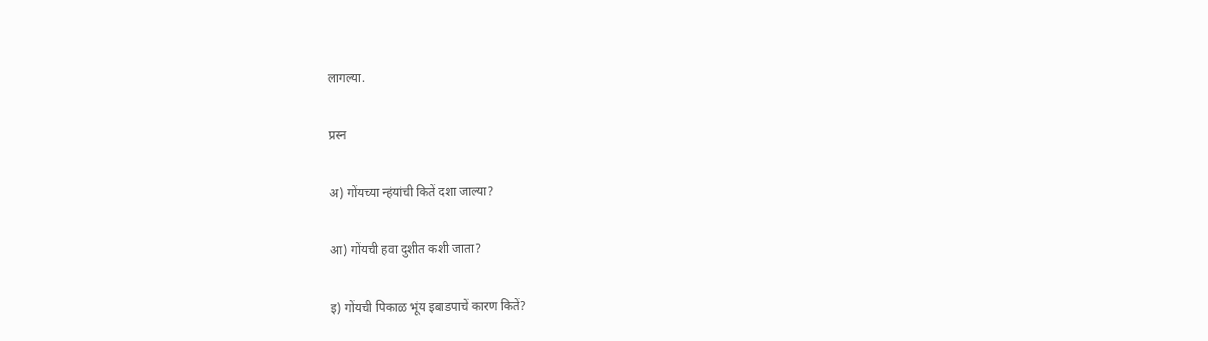लागल्या.

प्रस्न

अ) गोंयच्या न्हंयांची कितें दशा जाल्या?

आ) गोंयची हवा दुशीत कशी जाता?

इ) गोंयची पिकाळ भूंय इबाडपाचें कारण कितें?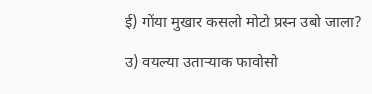ई) गोंया मुखार कसलो मोटो प्रस्न उबो जाला?

उ) वयल्या उताऱ्याक फावोसो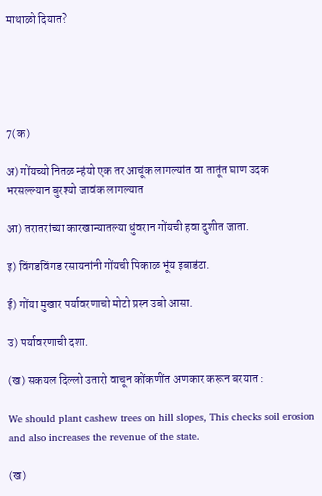माथाळो दियात?





7(क)

अ) गोंयच्यो नितळ न्हंयो एक तर आचूंक लागल्यांत वा तातूंत घाण उदक भरसल्ल्यान बुरश्यो जावंक लागल्यात

आ) तरातरांच्या कारखान्यातल्या धुंवरान गोंयची हवा दुशीत जाता.

इ) विंगडविंगड रसायनांनी गोंयची पिकाळ भूंय इबाडंटा.

ई) गोंया मुखार पर्यावरणाचो मोटो प्रस्न उबो आसा.

उ) पर्यावरणाची दशा.

(ख) सकयल दिल्लो उतारो वाचून कोंकणींत अणकार करून बरयात :

We should plant cashew trees on hill slopes, This checks soil erosion and also increases the revenue of the state.

(ख)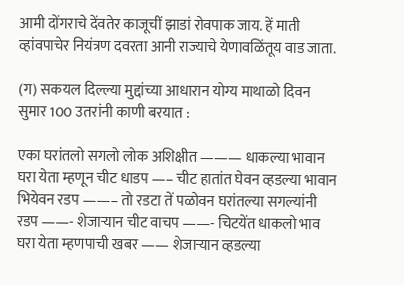आमी दोंगराचे देंवतेर काजूचीं झाडां रोवपाक जाय. हें माती व्हांवपाचेर नियंत्रण दवरता आनी राज्याचे येणावळिंतूय वाड जाता.

(ग) सकयल दिल्ल्या मुद्दांच्या आधारान योग्य माथाळो दिवन सुमार 100 उतरांनी काणी बरयात :

एका घरांतलो सगलो लोक अशिक्षीत ——— धाकल्या भावान घरा येता म्हणून चीट धाडप —– चीट हातांत घेवन व्हडल्या भावान भियेवन रडप ——– तो रडटा तें पळोवन घरांतल्या सगल्यांनी रडप ——- शेजाऱ्यान चीट वाचप ——- चिटयेंत धाकलो भाव घरा येता म्हणपाची खबर —— शेजाऱ्यान व्हडल्या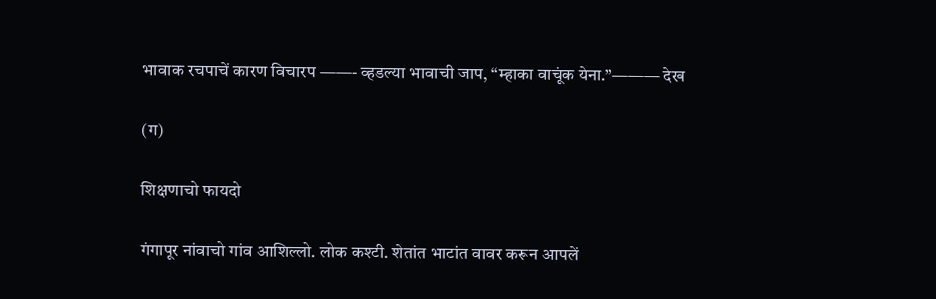भावाक रचपाचें कारण विचारप ——- व्हडल्या भावाची जाप, “म्हाका वाचूंक येना.”——— देख

(ग)

शिक्षणाचो फायदो

गंगापूर नांवाचो गांव आशिल्लो. लोक कश्टी. शेतांत भाटांत वावर करून आपलें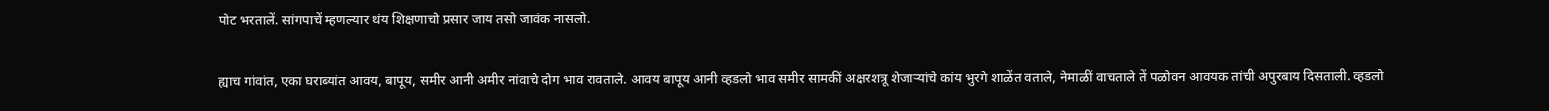पोट भरतालें. सांगपाचें म्हणल्यार थंय शिक्षणाचो प्रसार जाय तसो जावंक नासलो.

ह्याच गांवांत, एका घराब्यांत आवय, बापूय, समीर आनी अमीर नांवाचे दोग भाव रावताले. आवय बापूय आनी व्हडलो भाव समीर सामकीं अक्षरशत्रू शेजाऱ्यांचे कांय भुरगे शाळेंत वताले, नेमाळीं वाचताले तें पळोवन आवयक तांची अपुरबाय दिसताली. व्हडलो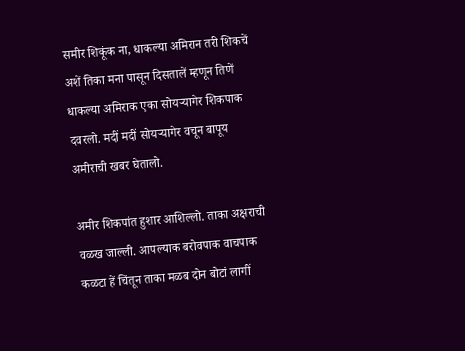समीर शिकूंक ना, धाकल्या अमिरान तरी शिकचें अशें तिका मना पासून दिसतालें म्हणून तिणें धाकल्या अमिराक एका सोयऱ्यागेर शिकपाक दवरलो. मदीं मदीं सोयऱ्यागेर वचून बापूय अमीराची खबर घेतालो.

अमीर शिकपांत हुशार आशिल्लो. ताका अक्षराची वळख जाल्ली. आपल्याक बरोवपाक वाचपाक कळटा हें चिंतून ताका मळब दोन बोटां लागीं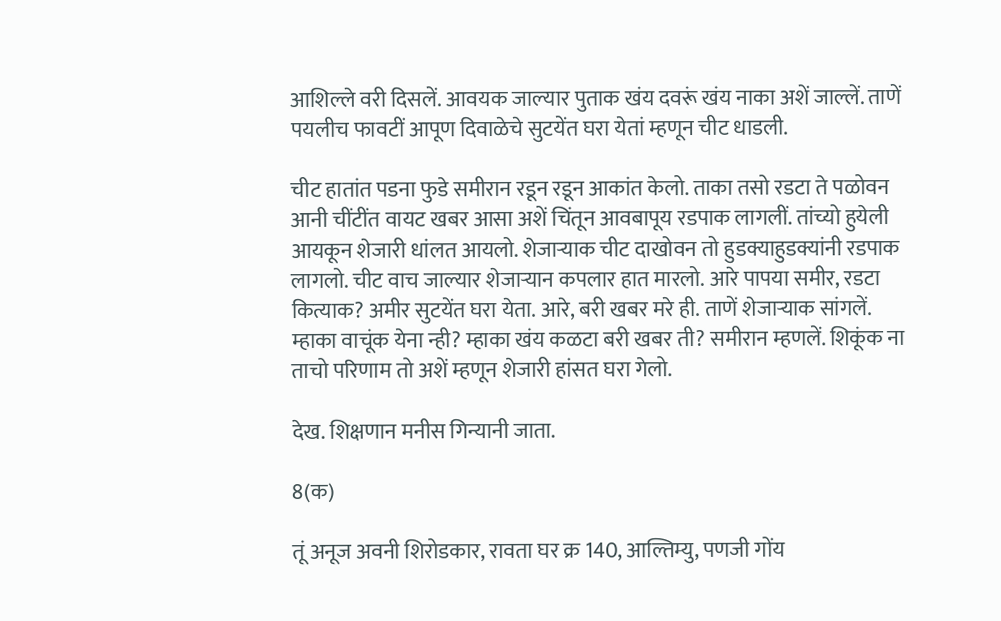आशिल्ले वरी दिसलें. आवयक जाल्यार पुताक खंय दवरूं खंय नाका अशें जाल्लें. ताणें पयलीच फावटीं आपूण दिवाळेचे सुटयेंत घरा येतां म्हणून चीट धाडली.

चीट हातांत पडना फुडे समीरान रडून रडून आकांत केलो. ताका तसो रडटा ते पळोवन आनी चींटींत वायट खबर आसा अशें चिंतून आवबापूय रडपाक लागलीं. तांच्यो हुयेली आयकून शेजारी धांलत आयलो. शेजाऱ्याक चीट दाखोवन तो हुडक्याहुडक्यांनी रडपाक लागलो. चीट वाच जाल्यार शेजाऱ्यान कपलार हात मारलो. आरे पापया समीर, रडटा कित्याक? अमीर सुटयेंत घरा येता. आरे, बरी खबर मरे ही. ताणें शेजाऱ्याक सांगलें. म्हाका वाचूंक येना न्ही? म्हाका खंय कळटा बरी खबर ती? समीरान म्हणलें. शिकूंक ना ताचो परिणाम तो अशें म्हणून शेजारी हांसत घरा गेलो.

देख. शिक्षणान मनीस गिन्यानी जाता.

8(क)

तूं अनूज अवनी शिरोडकार, रावता घर क्र 140, आल्तिम्यु, पणजी गोंय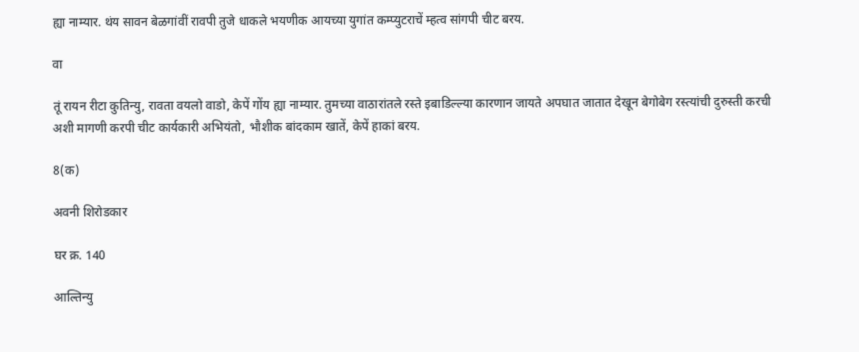ह्या नाम्यार. थंय सावन बेळगांवीं रावपी तुजे धाकले भयणीक आयच्या युगांत कम्प्युटराचें म्हत्व सांगपी चीट बरय.

वा

तूं रायन रीटा कुतिन्यु, रावता वयलो वाडो, केपें गोंय ह्या नाम्यार. तुमच्या वाठारांतले रस्ते इबाडिल्ल्या कारणान जायते अपघात जातात देखून बेगोबेग रस्त्यांची दुरुस्ती करची अशी मागणी करपी चीट कार्यकारी अभियंतो, भौशीक बांदकाम खातें, केपें हाकां बरय.

8(क)

अवनी शिरोडकार

घर क्र. 140

आल्तिन्यु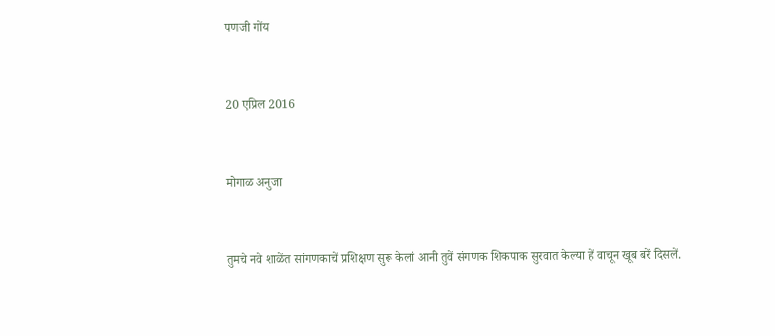पणजी गोंय



20 एप्रिल 2016



मोगाळ अनुजा



तुमचे नवे शाळेंत सांगणकाचें प्रशिक्षण सुरू केलां आनी तुवें संगणक शिकपाक सुरवात केल्या हें वाचून खूब बरें दिसलें.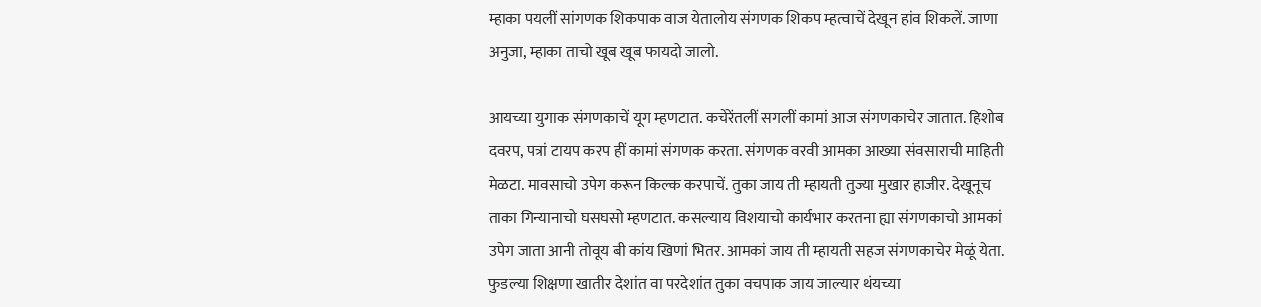म्हाका पयलीं सांगणक शिकपाक वाज येतालोय संगणक शिकप म्हत्वाचें देखून हांव शिकलें. जाणा अनुजा, म्हाका ताचो खूब खूब फायदो जालो.

आयच्या युगाक संगणकाचें यूग म्हणटात. कचेरेंतलीं सगलीं कामां आज संगणकाचेर जातात. हिशोब दवरप, पत्रां टायप करप हीं कामां संगणक करता. संगणक वरवी आमका आख्या संवसाराची माहिती मेळटा. मावसाचो उपेग करून किल्क करपाचें. तुका जाय ती म्हायती तुज्या मुखार हाजीर. देखूनूच ताका गिन्यानाचो घसघसो म्हणटात. कसल्याय विशयाचो कार्यभार करतना ह्या संगणकाचो आमकां उपेग जाता आनी तोवूय बी कांय खिणां भितर. आमकां जाय ती म्हायती सहज संगणकाचेर मेळूं येता. फुडल्या शिक्षणा खातीर देशांत वा परदेशांत तुका वचपाक जाय जाल्यार थंयच्या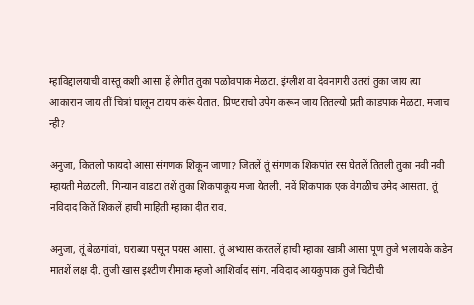म्हाविद्दालयाची वास्तू कशी आसा हें लेगीत तुका पळोवपाक मेळटा. इंग्लीश वा देवनागरी उतरां तुका जाय त्या आकारान जाय तीं चित्रां घालून टायप करूं येतात. प्रिण्टराचो उपेग करून जाय तितल्यो प्रती काडपाक मेळटा. मजाच न्ही?

अनुजा, कितलो फायदो आसा संगणक शिकून जाणा? जितलें तूं संगणक शिकपांत रस घेतलें तितली तुका नवी नवी म्हायती मेळटली. गिन्यान वाडटा तशें तुका शिकपाकूय मजा येतली. नवें शिकपाक एक वेगळीच उमेद आसता. तूं नविदाद कितें शिकलें हाची माहिती म्हाका दीत राव.

अनुजा, तूं बेळगांवां, घराब्या पसून पयस आसा. तूं अभ्यास करतलें हाची म्हाका खात्री आसा पूण तुजे भलायके कडेन मातशें लक्ष दी. तुजी खास इश्टीण रीमाक म्हजो आशिर्वाद सांग. नविदाद आयकुपाक तुजे चिटीची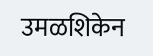उमळशिकेन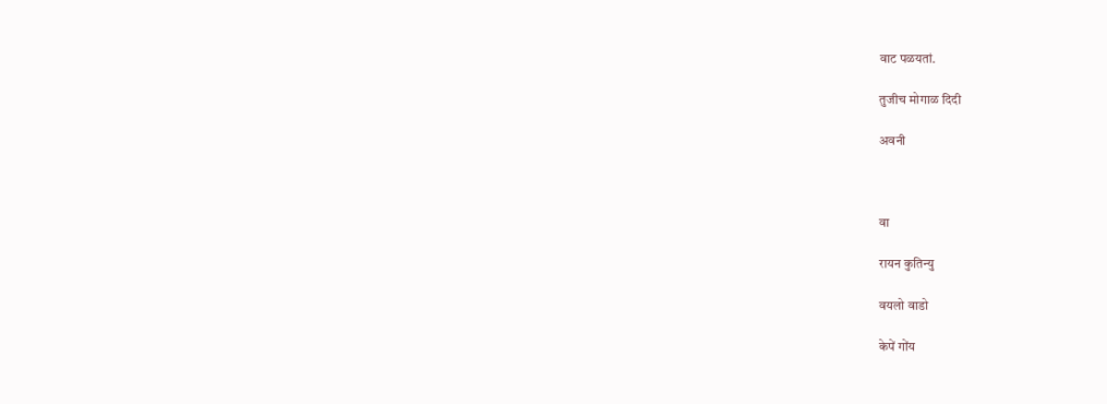वाट पळयतां.

तुजीच मोगाळ दिदी

अवनी



वा

रायन कुतिन्यु

वयलो वाडो

केपें गोंय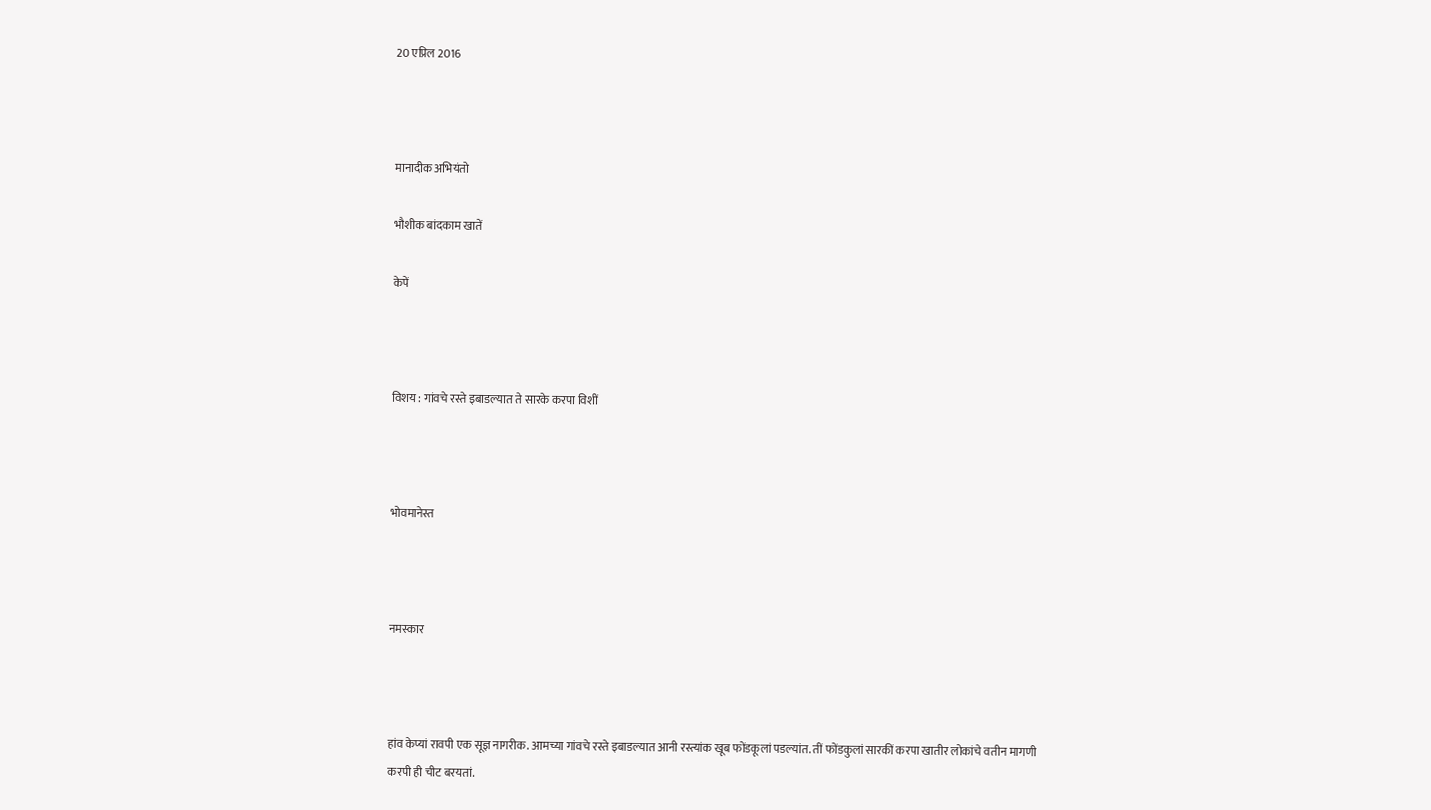20 एप्रिल 2016



मानादीक अभियंतो

भौशीक बांदकाम खातें

केपें



विशय : गांवचे रस्ते इबाडल्यात ते सारके करपा विशीं



भोवमानेस्त



नमस्कार



हांव केप्यां रावपी एक सूज्ञ नागरीक. आमच्या गांवचे रस्ते इबाडल्यात आनी रस्त्यांक खूब फोंडकूलां पडल्यांत. तीं फोंडकुलां सारकीं करपा खातीर लोकांचे वतीन मागणी करपी ही चीट बरयतां.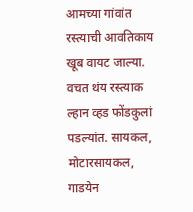आमच्या गांवांत रस्त्याची आवतिकाय खूब वायट जाल्या. वचत थंय रस्त्याक ल्हान व्हड फोंडकुलां पडल्यांत. सायकल, मोटारसायकल, गाडयेन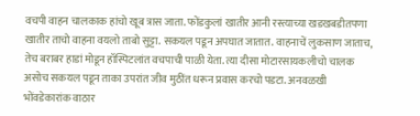वचपी वाहन चालकाक हांचो खूब त्रास जाता. फोंडकुलां खातीर आनी रस्त्याच्या खडखबडीतपणा खातीर ताचो वाहना वयलो ताबो सुट्टा. सकयल पडून अपघात जातात. वाहनाचें लुकसाण जाताच, तेच बराबर हाडां मोडून हॉस्पिटलांत वचपाची पाळी येता. त्या दीसा मोटारसायकलीचो चालक असोच सकयल पडून ताका उपरांत जीव मुठींत धरून प्रवास करचो पडटा. अनवळखी भोंवडेकारांक वाठार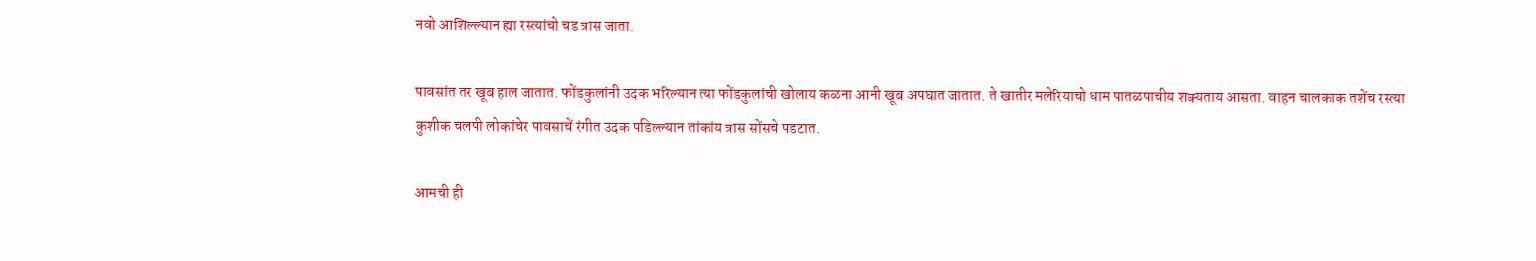नवो आशिल्ल्यान ह्या रस्त्यांचो चड त्रास जाता.

पावसांत तर खूब हाल जातात. फोंडकुलांनी उदक भरिल्यान त्या फोंडकुलांची खोलाय कळना आनी खूब अपघात जातात. ते खातीर मलेरियाचो धाम पातळपाचीय शक्यताय आसता. वाहन चालकाक तशेंच रस्त्या कुशीक चलपी लोकांचेर पावसाचें रंगीत उदक पडिल्ल्यान तांकांय त्रास सोंसचे पडटात.

आमची ही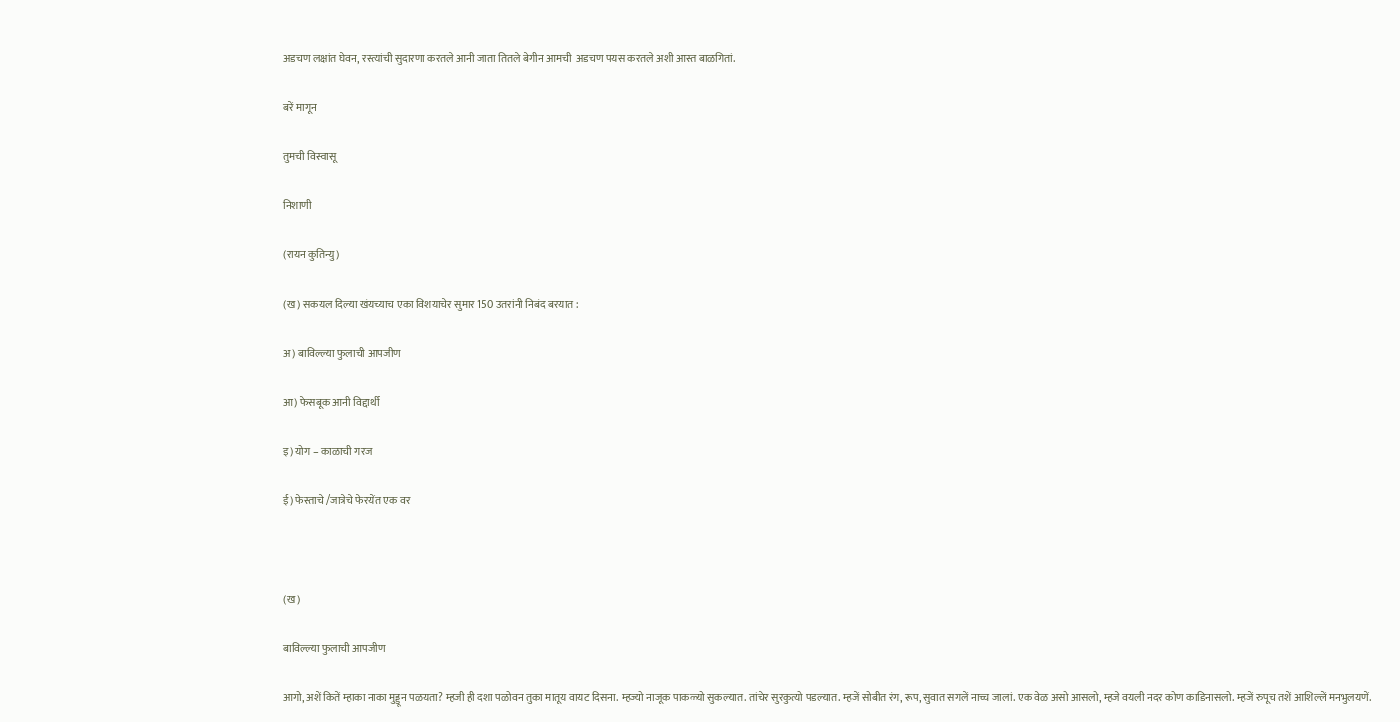अडचण लक्षांत घेवन, रस्त्यांची सुदारणा करतले आनी जाता तितले बेगीन आमची  अडचण पयस करतले अशी आस्त बाळगितां.

बरें मागून

तुमची विस्वासू

निशाणी

(रायन कुतिन्यु)

(ख) सकयल दिल्या खंयच्याच एका विशयाचेर सुमार 150 उतरांनी निबंद बरयात :

अ) बाविल्ल्या फुलाची आपजीण

आ) फेसबूक आनी विद्दार्थी

इ) योग – काळाची गरज

ई) फेस्ताचे /जात्रेचे फेरयेंत एक वर



(ख)

बाविल्ल्या फुलाची आपजीण

आगो, अशें कितें म्हाका नाका मुड्डून पळयता? म्हजी ही दशा पळोवन तुका मातूय वायट दिसना. म्हज्यो नाजूक पाकळ्यो सुकल्यात. तांचेर सुरकुत्यो पडल्यात. म्हजें सोबीत रंग, रूप, सुवात सगलें नाच्च जालां. एक वेळ असो आसलो, म्हजे वयली नदर कोण काडिनासलो. म्हजें रुपूच तशें आशिल्लें मनभुलयणें.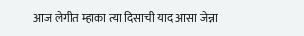आज लेगीत म्हाका त्या दिसाची याद आसा जेन्ना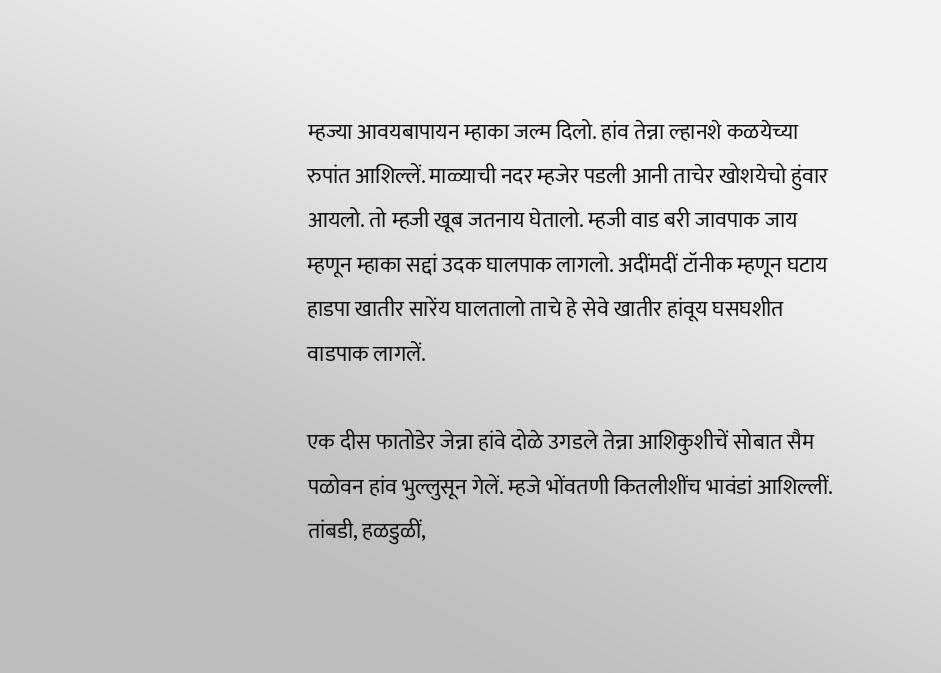म्हज्या आवयबापायन म्हाका जल्म दिलो. हांव तेन्ना ल्हानशे कळयेच्या रुपांत आशिल्लें. माळ्याची नदर म्हजेर पडली आनी ताचेर खोशयेचो हुंवार आयलो. तो म्हजी खूब जतनाय घेतालो. म्हजी वाड बरी जावपाक जाय म्हणून म्हाका सद्दां उदक घालपाक लागलो. अदींमदीं टॉनीक म्हणून घटाय हाडपा खातीर सारेंय घालतालो ताचे हे सेवे खातीर हांवूय घसघशीत वाडपाक लागलें.

एक दीस फातोडेर जेन्ना हांवे दोळे उगडले तेन्ना आशिकुशीचें सोबात सैम पळोवन हांव भुल्लुसून गेलें. म्हजे भोंवतणी कितलीशींच भावंडां आशिल्लीं. तांबडी, हळडुळीं,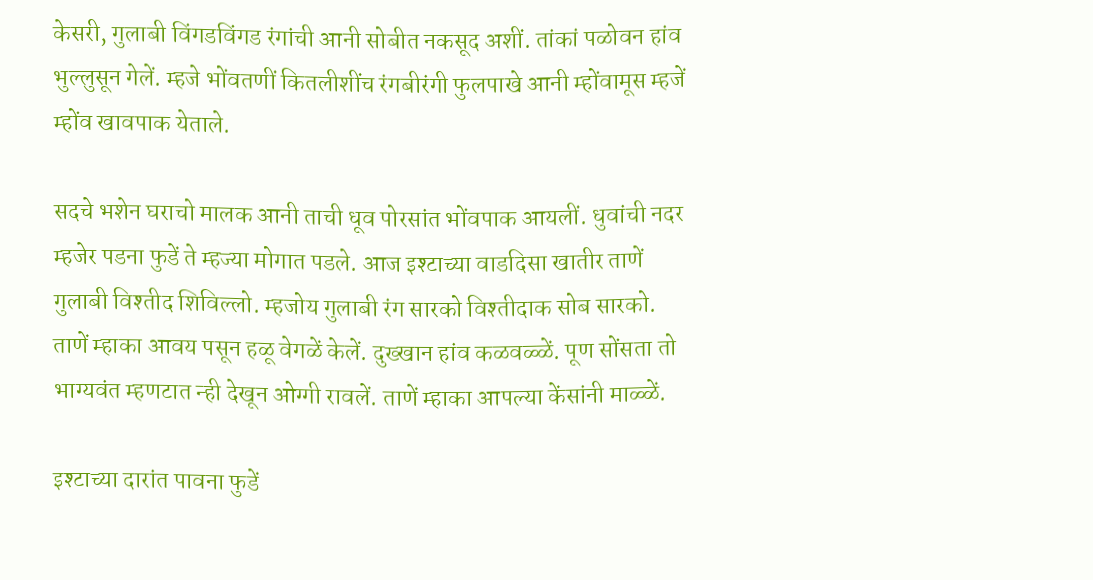केसरी, गुलाबी विंगडविंगड रंगांची आनी सोबीत नकसूद अशीं. तांकां पळोवन हांव भुल्लुसून गेलें. म्हजे भोंवतणीं कितलीशींच रंगबीरंगी फुलपाखे आनी म्होंवामूस म्हजें  म्होंव खावपाक येताले.

सदचे भशेन घराचो मालक आनी ताची धूव पोरसांत भोंवपाक आयलीं. धुवांची नदर म्हजेर पडना फुडें ते म्हज्या मोगात पडले. आज इश्टाच्या वाडदिसा खातीर ताणें गुलाबी विश्तीद शिविल्लो. म्हजोय गुलाबी रंग सारको विश्तीदाक सोब सारको. ताणें म्हाका आवय पसून हळू वेगळें केलें. दुख्खान हांव कळवळ्ळें. पूण सोंसता तो भाग्यवंत म्हणटात न्ही देखून ओग्गी रावलें. ताणें म्हाका आपल्या केंसांनी माळ्ळें.

इश्टाच्या दारांत पावना फुडें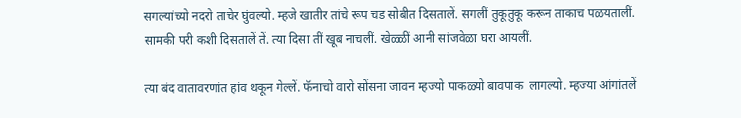सगल्यांच्यो नदरो ताचेर घुंवल्यो. म्हजे खातीर तांचे रूप चड सोबीत दिसतालें. सगलीं तुकूतुकू करून ताकाच पळयतालीं. सामकी परी कशी दिसतालें तें. त्या दिसा तीं खूब नाचलीं. खेळ्ळीं आनी सांजवेळा घरा आयलीं.

त्या बंद वातावरणांत हांव थकून गेल्लें. फॅनाचो वारो सोंसना जावन म्हज्यो पाकळ्यो बावपाक  लागल्यो. म्हज्या आंगांतलें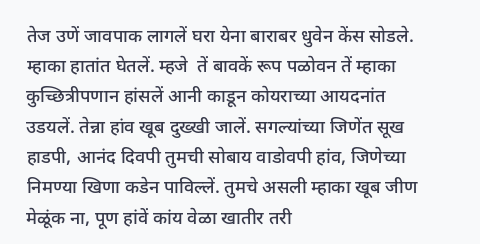तेज उणें जावपाक लागलें घरा येना बाराबर धुवेन केंस सोडले. म्हाका हातांत घेतलें. म्हजे  तें बावकें रूप पळोवन तें म्हाका कुच्छित्रीपणान हांसलें आनी काडून कोयराच्या आयदनांत उडयलें. तेन्ना हांव खूब दुख्खी जालें. सगल्यांच्या जिणेंत सूख हाडपी, आनंद दिवपी तुमची सोबाय वाडोवपी हांव, जिणेच्या निमण्या खिणा कडेन पाविल्लें. तुमचे असली म्हाका खूब जीण मेळूंक ना, पूण हांवें कांय वेळा खातीर तरी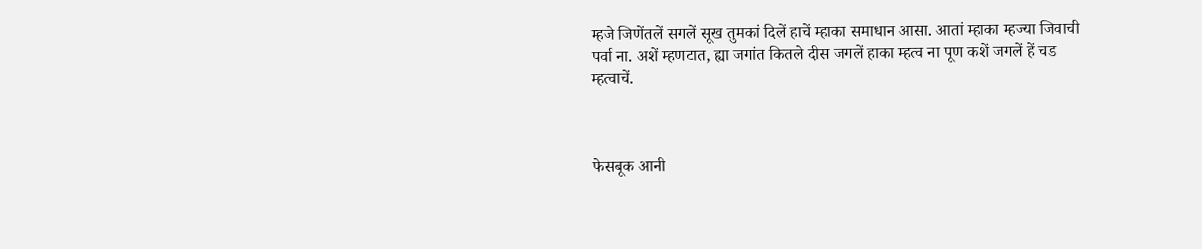म्हजे जिणेंतलें सगलें सूख तुमकां दिलें हाचें म्हाका समाधान आसा. आतां म्हाका म्हज्या जिवाची पर्वा ना. अशें म्हणटात, ह्या जगांत कितले दीस जगलें हाका म्हत्व ना पूण कशें जगलें हें चड म्हत्वाचें.



फेसबूक आनी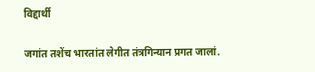विद्दार्थी

जगांत तशेंच भारतांत लेगीत तंत्रगिन्यान प्रगत जालां.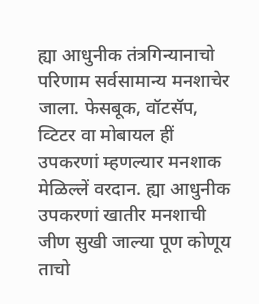ह्या आधुनीक तंत्रगिन्यानाचो परिणाम सर्वसामान्य मनशाचेर जाला. फेसबूक, वॉटसॅप, व्टिटर वा मोबायल हीं उपकरणां म्हणल्यार मनशाक मेळिल्लें वरदान. ह्या आधुनीक उपकरणां खातीर मनशाची जीण सुखी जाल्या पूण कोणूय ताचो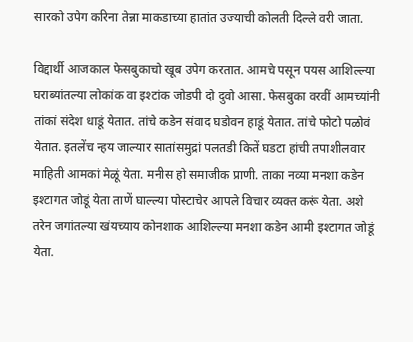सारको उपेग करिना तेन्ना माकडाच्या हातांत उज्याची कोलती दिल्ले वरी जाता.

विद्दार्थी आजकाल फेसबुकाचो खूब उपेग करतात. आमचे पसून पयस आशिल्ल्या घराब्यांतल्या लोकांक वा इश्टांक जोडपी दो दुवो आसा. फेसबुका वरवीं आमच्यांनी तांकां संदेश धाडूं येतात. तांचे कडेन संवाद घडोवन हाडूं येतात. तांचे फोटो पळोवं येतात. इतलेंच न्हय जाल्यार सातांसमुद्रां पलतडी कितें घडटा हांची तपाशीलवार माहिती आमकां मेळूं येता. मनीस हो समाजीक प्राणी. ताका नव्या मनशा कडेन इश्टागत जोडूं येता ताणें घाल्ल्या पोस्टाचेर आपले विचार व्यक्त करूं येता. अशे तरेन जगांतल्या खंयच्याय कोनशाक आशिल्ल्या मनशा कडेन आमी इश्टागत जोडूं येता.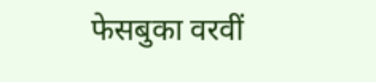फेसबुका वरवीं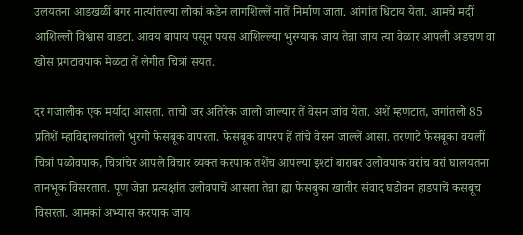उलयतना आडखळीं बगर नात्यांतल्या लोकां कडेन लागशिल्लें नातें निर्माण जाता. आंगांत धिटाय येता. आमचे मदीं आशिल्लो विश्वास वाडटा. आवय बापाय पसून पयस आशिल्ल्या भुरग्याक जाय तेन्ना जाय त्या वेळार आपली अडचण वा खोस प्रगटावपाक मेळटा तें लेगीत चित्रां सयत.

दर गजालीक एक मर्यादा आसता. ताचो जर अतिरेक जालो जाल्यार तें वेसन जांव येता. अशें म्हणटात, जगांतलो 85 प्रतिशें म्हाविद्दालयांतलो भुरगो फेसबूक वापरता. फेसबूक वापरप हें तांचे वेसन जाल्लें आसा. तरणाटे फेसबूका वयलीं चित्रां पळोवपाक, चित्रांचेर आपले विचार व्यक्त करपाक तशेंच आपल्या इश्टां बाराबर उलोवपाक वरांच वरां घालयतना तानभूक विसरतात. पूण जेन्ना प्रत्यक्षांत उलोवपाचें आसता तेन्ना ह्या फेसबुका खातीर संवाद घडोवन हाडपाचें कसबूच विसरता. आमकां अभ्यास करपाक जाय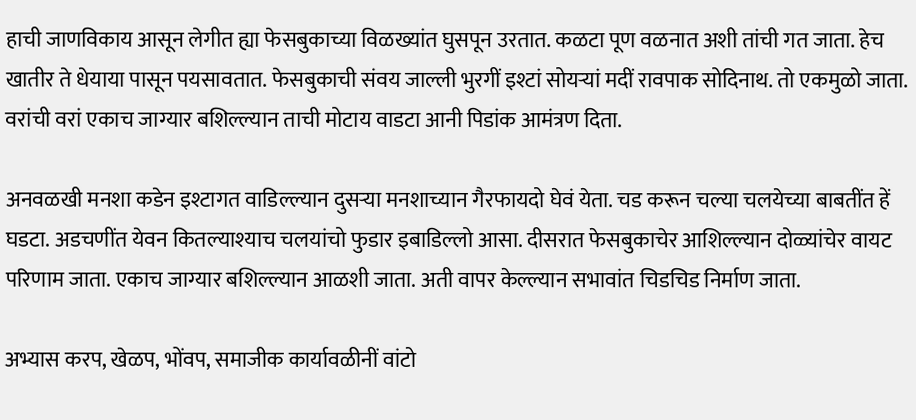हाची जाणविकाय आसून लेगीत ह्या फेसबुकाच्या विळख्यांत घुसपून उरतात. कळटा पूण वळनात अशी तांची गत जाता. हेच खातीर ते धेयाया पासून पयसावतात. फेसबुकाची संवय जाल्ली भुरगीं इश्टां सोयऱ्यां मदीं रावपाक सोदिनाथ. तो एकमुळो जाता. वरांची वरां एकाच जाग्यार बशिल्ल्यान ताची मोटाय वाडटा आनी पिडांक आमंत्रण दिता.

अनवळखी मनशा कडेन इश्टागत वाडिल्ल्यान दुसऱ्या मनशाच्यान गैरफायदो घेवं येता. चड करून चल्या चलयेच्या बाबतींत हें घडटा. अडचणींत येवन कितल्याश्याच चलयांचो फुडार इबाडिल्लो आसा. दीसरात फेसबुकाचेर आशिल्ल्यान दोळ्यांचेर वायट परिणाम जाता. एकाच जाग्यार बशिल्ल्यान आळशी जाता. अती वापर केल्ल्यान सभावांत चिडचिड निर्माण जाता.

अभ्यास करप, खेळप, भोंवप, समाजीक कार्यावळीनीं वांटो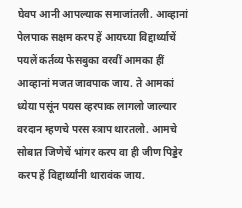घेवप आनी आपल्याक समाजांतली. आव्हानां पेलपाक सक्षम करप हें आयच्या विद्दार्थ्याचें पयलें कर्तव्य फेसबुका वरवीं आमका हीं आव्हानां मजत जावपाक जाय. ते आमकां ध्येया पसूंन पयस व्हरपाक लागलो जाल्यार वरदान म्हणचे परस स्त्राप थारतलो. आमचे सोबात जिणेचें भांगर करप वा ही जीण पिड्डेर करप हें विद्दार्थ्यांनी थारावंक जाय.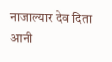नाजाल्यार देव दिता आनी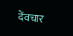देंवचार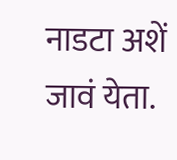नाडटा अशें जावं येता.